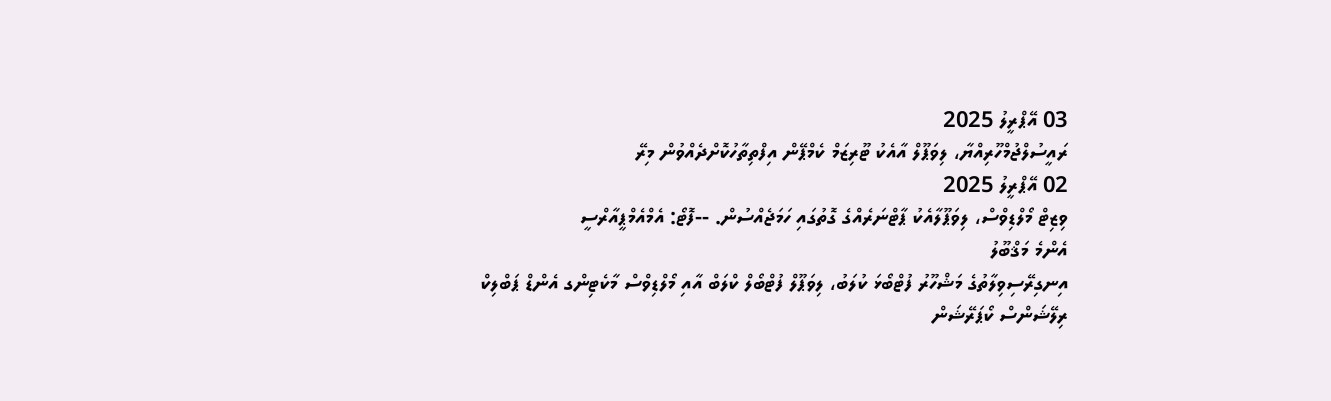03 އޭޕްރީލު 2025
ރައީސުލްޖުމްހޫރިއްޔާ، ލިވަޕޫލް އާއެކު ޓޫރިޒަމް ކެމްޕޭން އިފްތިތާހުކޮށްދެއްވުން މިރޭ
02 އޭޕްރީލު 2025
ވިޒިޓް މޯލްޑިވްސް، ލިވަޕޫލާއެކު ޕާޓްނަރެއްގެ ގޮތުގައި ހަމަޖެއްސުން. --ފޮޓޯ: އެމްއެމްޕީއާރްސީ
އެންމެ މަޤްބޫލު
އިނގިރޭސިވިލާތުގެ މަޝްހޫރު ފުޓްބޯޅަ ކުލަބު، ލިވަޕޫލް ފުޓްބޯލް ކްލަބް އާއި މޯލްޑިވްސް މާކެޓިންގ އެންޑް ޕަބްލިކް ރިލޭޝަންސް ކޯޕަރޭޝަން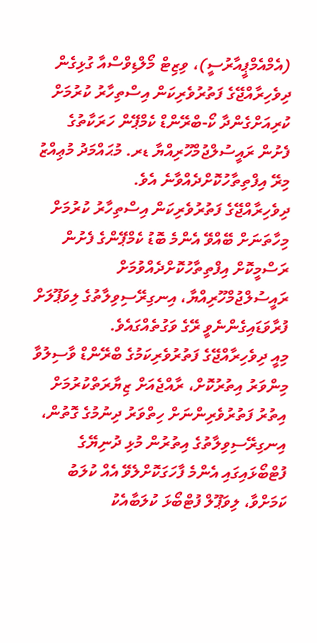(އެމްއެމްޕީއާރުސީ)، ވިޒިޓް މޯލްޑިވްސްއާ ގުޅިގެން ދިވެހިރާއްޖޭގެ ފަތުރުވެރިކަން އިސްތިހާރު ކުރުމަށް ކުރިއަށްގެންދާ ކޯ-ބްރޭންޑް ކެމްޕޭން ހަރަކާތުގެ ފެށުން ރައީސުލްޖުމްހޫރިއްޔާ ޑރ. މުޙައްމަދު މުޢިއްޒު މިރޭ އިފްތިތާހުކޮށްދެއްވާނެ އެވެ.
ދިވެހިރާއްޖޭގެ ފަތުރުވެރިކަން އިސްތިހާރު ކުރުމަށް މިހާތަނަށް ބޭއްވޭ އެންމެ ބޮޑު ކެމްޕޭންގެ ފެށުން ރަސްމީކޮށް އިފްތިތާހުކޮށްދެއްވުމަށް ރައީސުލްޖުމްހޫރިއްޔާ، އިނގިރޭސިވިލާތުގެ ލިވަޕޫލަށް ފުރާވަޑައިގެންނެވީ ރޭގެ ވަގުތެއްގައެވެ.
މިއީ ދިވެހިރާއްޖޭގެ ފަތުރުވެރިކަމުގެ ބްރޭންޑް ވާސިލުވާ މިންވަރު އިތުރުކޮށް، ރާއްޖެއަށް ޒިޔާރަތްކުރުމަށް އިތުރު ފަތުރުވެރިންނަށް ހިތްވަރު ދިނުމުގެ ގޮތުން، އިނގިރޭސިވިލާތުގެ އިތުރުން މުޅި ދުނިޔޭގެ ފުޓްބޯޅައިގައި އެންމެ ފާހަގަކޮށްލެވޭ އެއް ކުލަބު ކަމަށްވާ، ލިވަޕޫލް ފުޓްބޯޅަ ކުލަބާއެކު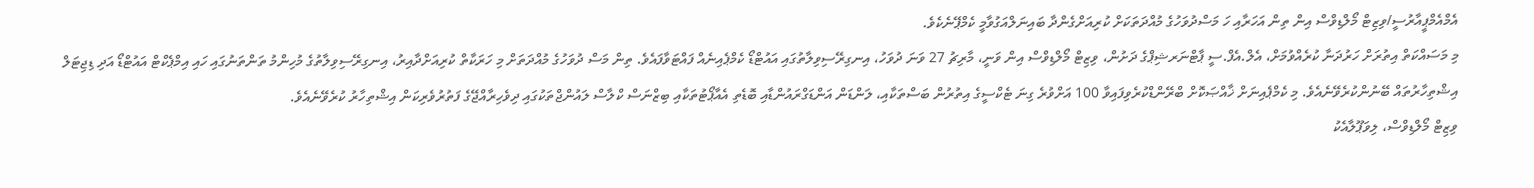އެމްއެމްޕީއާރުސީ/ވިޒިޓް މޯލްޑިވްސް އިން ތިން އަހަރާއި ހަ މަސްދުވަހުގެ މުއްދަތަކަށް ކުރިއަށްގެންދާ ބައިނަލްއަގުވާމީ ކެމްޕޭނެކެވެ.
މި މަސައްކަތް އިތުރަށް ހަރުދަނާ ކުރެއްވުމަށް، އެލް.އެފް.ސީ ޕާޓްނަރޝިޕްގެ ދަށުން، ވިޒިޓް މޯލްޑިވްސް އިން ވަނީ، މާރިޗު 27 ވަނަ ދުވަހު، އިނގިރޭސިވިލާތުގައި އައުޓްޑޯ ކެމްޕެއިނެއް ފައްޓަވާފައެވެ. ތިން މަސް ދުވަހުގެ މުއްދަތަށް މި ހަރަކާތް ކުރިއަށްދާއިރު، އިނގިރޭސިވިލާތުގެ މުހިންމު ތަންތަނުގައި ހައި އިމްޕެކްޓް އައުޓްޑޯ އަދި ޑިޖިޓަލް އިޝްތިހާރުތައް ބޭނުންކުރެވޭނެއެވެ. މި ކެމްޕެއިނަށް ޚާއްޞަކޮށް ބްރޭންޑްކުރެވިފައިވާ 100 އަށްވުރެ ގިނަ ޓެކްސީގެ އިތުރުން ބަސްތަކާއި، ލަންޑަން އަންޑަގްރައުންޑާއި ބޮޑެތި އެއާޕޯޓުތަކާއި ބިޒްނަސް ކްލާސް ލައުންޖްތަކުގައި ދިވެހިރާއްޖޭގެ ފަތުރުވެރިކަން އިޝްތިހާރު ކުރެވޭނެއެވެ.
ވިޒިޓް މޯލްޑިވްސް، ލިވަޕޫލާއެކު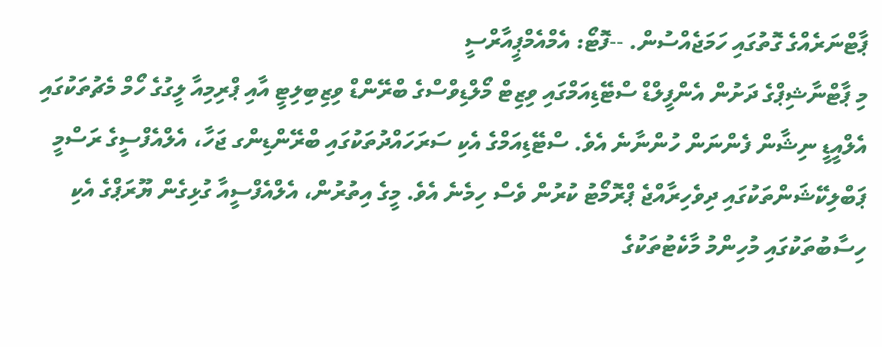ޕާޓްނަރެއްގެ ގޮތުގައި ހަމަޖެއްސުން. --ފޮޓޯ: އެމްއެމްޕީއާރްސީ
މި ޕާޓްނާޝިޕްގެ ދަށުން އެންފީލްޑް ސްޓޭޑިއަމްގައި ވިޒިޓް މޯލްޑިވްސްގެ ބްރޭންޑް ވިޒިބިލިޓީ އާއި ޕްރިމިއާ ލީގުގެ ހޯމް މެޗުތަކުގައި އެލްއީޑީ ނިޝާން ފެންނަން ހުންނާނެ އެވެ. ސްޓޭޑިއަމްގެ އެކި ސަރަހައްދުތަކުގައި ބްރޭންޑިންގ ޖަހާ، އެލްއެފްސީގެ ރަސްމީ ޕަބްލިކޭޝަންތަކުގައި ދިވެހިރާއްޖެ ޕްރޮމޯޓު ކުރުން ވެސް ހިމެނެ އެވެ. މީގެ އިތުރުން، އެލްއެފްސީއާ ގުޅިގެން ޔޫރަޕްގެ އެކި ހިސާބުތަކުގައި މުހިންމު މާކެޓުތަކުގެ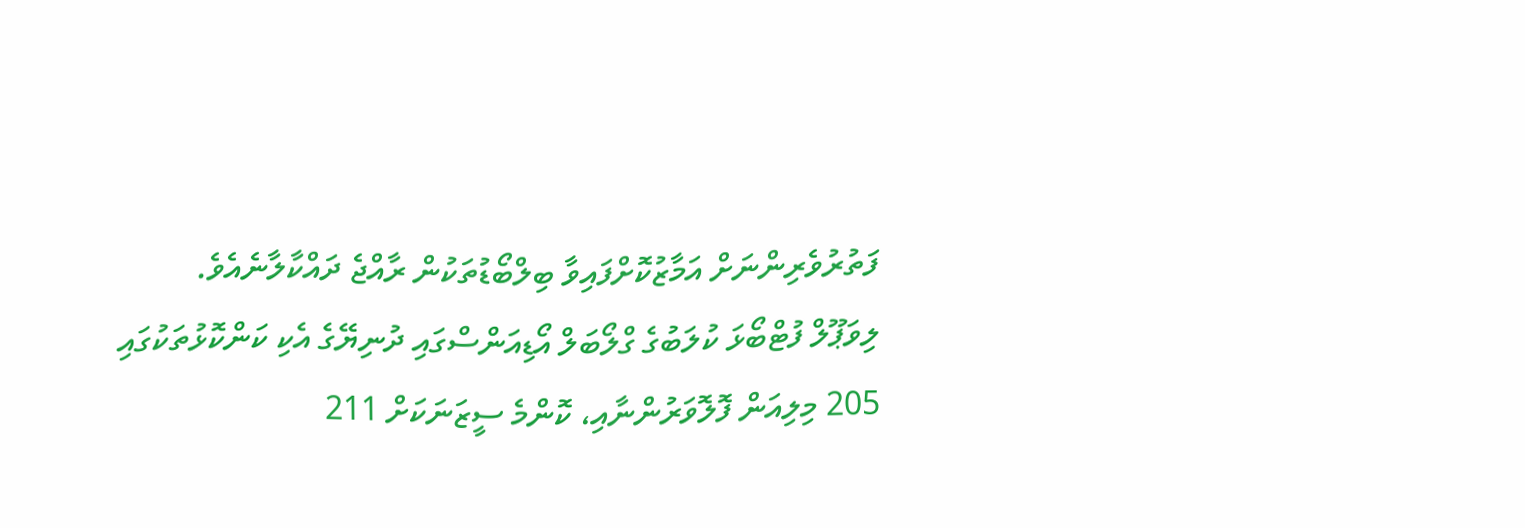ފަތުރުވެރިންނަށް އަމާޒުކޮށްފައިވާ ބިލްބޯޑުތަކުން ރާއްޖެ ދައްކާލާނެއެވެ.
ލިވަޕޫލް ފުޓްބޯޅަ ކުލަބުގެ ގްލޯބަލް އޯޑިއަންސްގައި ދުނިޔޭގެ އެކި ކަންކޮޅުތަކުގައި 205 މިލިއަން ފޮލޮވަރުންނާއި، ކޮންމެ ސީޒަނަކަށް 211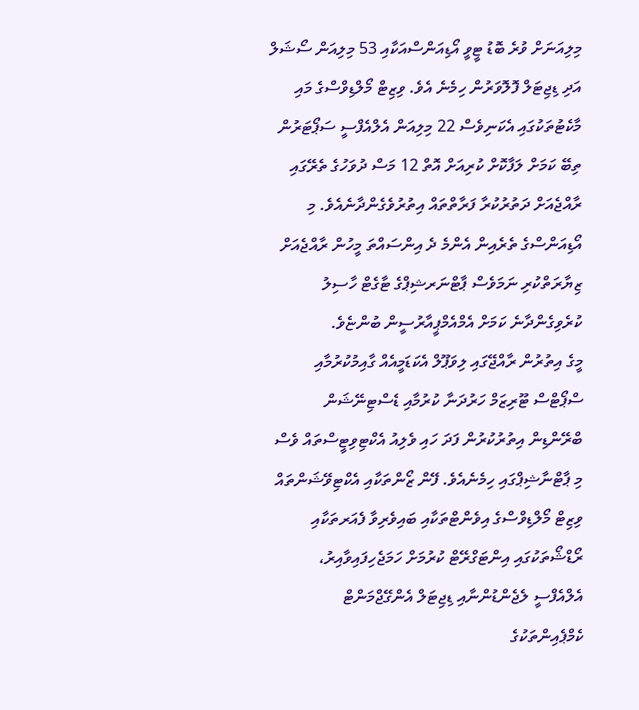މިލިއަނަށް ވުރެ ބޮޑު ޓީވީ އޯޑިއަންސްއަކާއި 53 މިލިއަން ސޯޝަލް އަދި ޑިޖިޓަލް ފޮލޮވަރުން ހިމެނެ އެވެ. ވިޒިޓް މޯލްޑިވްސްގެ މައި މާކެޓުތަކުގައި އެކަނިވެސް 22 މިލިއަން އެލްއެފްސީ ސަޕޯޓަރުން ތިބޭ ކަމަށް ލަފާކޮށް ކުރިއަށް އޮތް 12 މަސް ދުވަހުގެ ތެރޭގައި ރާއްޖެއަށް ދަތުރުކުރާ ފަރާތްތައް އިތުރުވެގެންދާނެއެވެ. މި އޯޑިއަންސްގެ ތެރެއިން އެންމެ ދެ އިންސައްތަ މީހުން ރާއްޖެއަށް ޒިޔާރަތްކުރި ނަމަވެސް ޕާޓްނަރޝިޕްގެ ޓާގެޓް ހާސިލު ކުރެވިގެންދާނެ ކަމަށް އެމްއެމްޕީއާރުސީން ބުންޏެވެ.
މީގެ އިތުރުން ރާއްޖޭގައި ލިވަޕޫލް އެކަޑަމީއެއް ގާއިމުކުރުމާއި ސްޕޯޓްސް ޓޫރިޒަމް ހަރުދަނާ ކުރުމާއި ޑެސްޓިނޭޝަން ބްރޭންޑިން އިތުރުކުރުން ފަދަ ހައި ވެލިއު އެކްޓިވިޓީސްތައް ވެސް މި ޕާޓްނާޝިޕްގައި ހިމެނެއެވެ. ފޭން ޒޯންތަކާއި އެކްޓިވޭޝަންތައް ވިޒިޓް މޯލްޑިވްސްގެ އިވެންޓްތަކާއި ބައިވެރިވާ ފެއަރތަކާއި ރޯޑްޝޯތަކުގައި އިންޓަގްރޭޓް ކުރުމަށް ހަމަޖެހިފައިވާއިރު، އެލްއެފްސީ ލެޖެންޑުންނާއި ޑިޖިޓަލް އެންގޭޖްމަންޓް ކެމްޕެއިންތަކުގެ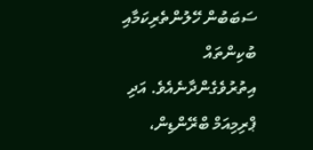ސަބަބުން ހޭލުންތެރިކަމާއި ބުކިންތައް އިތުރުވެގެންދާނެއެވެ. އަދި ޕްރިމިއަމް ބްރޭންޑިން،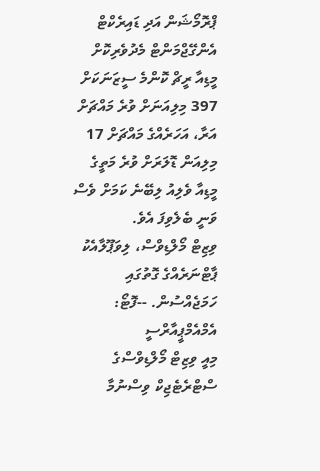ޕްރޮމޯޝަން އަދި ޑައިރެކްޓް އެންގޭޖްމަންޓް މެދުވެރިކޮށް މީޑިއާ ރީޗް ކޮންމެ ސީޒަނަކަށް 397 މިލިއަނަށް ވުރެ މައްޗަށް އަރާ، އަހަރެއްގެ މައްޗަށް 17 މިލިއަން ޑޮލަރަށް ވުރެ މަތީގެ މީޑިއާ ވެލިއު ލިބޭނެ ކަމަށް ވެސް ވަނީ ބެލެވިފަ އެވެ.
ވިޒިޓް މޯލްޑިވްސް، ލިވަޕޫލާއެކު ޕާޓްނަރެއްގެ ގޮތުގައި ހަމަޖެއްސުން. --ފޮޓޯ: އެމްއެމްޕީއާރްސީ
މިއީ ވިޒިޓް މޯލްޑިވްސްގެ ސްޓްރެޓެޖިކް ވިސްނުމާ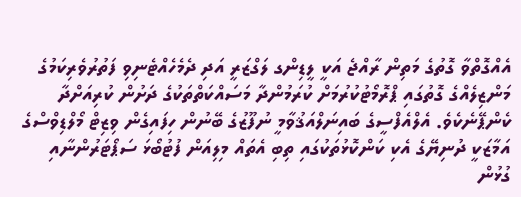އެއްގޮތްވާ ގޮތުގެ މަތިން ރާއްޖެ އަކީ ލީޑިންގ ލަގްޒަރީ އަދި ދެމެހެއްޓެނިވި ފަތުރުވެރިކަމުގެ މަންޒިލެއްގެ ގޮތުގައި ޕްރޮމޯޓުކުރުމަށް ކުރަމުންދާ މަސައްކަތްތަކުގެ ދަށުން ކުރިއަށްދާ ކެންޕޭނެކެވެ. އެލްއެފްސީގެ ބައިނަލްއަޤުވާމީ ނުފޫޒުގެ ބޭނުން ހިފައިގެން ވިޒިޓް މޯލްޑިވްސްގެ އަމާޒަކީ ދުނިޔޭގެ އެކި ކަންކޮޅުތަކުގައި ތިބި އެތައް މިލިއަން ފުޓުބޯޅަ ސަޕޯޓަރުންނާއި ގުޅުން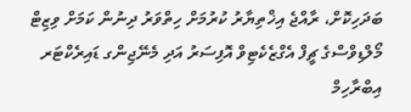ބަދަހިކޮށް، ރާއްޖެ އިޚްތިޔާރު ކުރުމަށް ހިތްވަރު ދިނުން ކަމަށް ވިޒިޓް މޯލްޑިވްސްގެ ޗީފް އެގްޒެކެޓިވް އޮފިސަރު އަދި މެނޭޖިންގ ޑައިރެކްޓަރ އިބްރާހިމް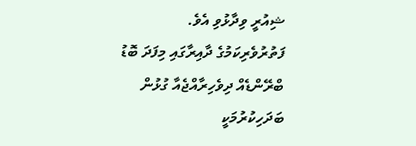ޝިއުރީ ވިދާޅުވި އެވެ.
ފަތުރުވެރިކަމުގެ ދާއިރާގައި މިފަދަ ބޮޑު ބްރޭންޑެއް ދިވެހިރާއްޖެއާ ގުޅުން ބަދަހިކުރުމަކީ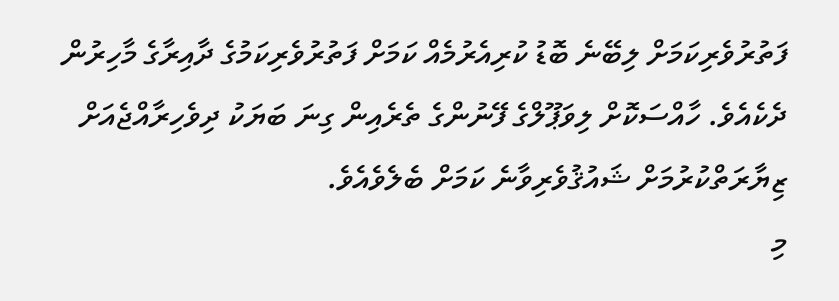ފަތުރުވެރިކަމަށް ލިބޭނެ ބޮޑު ކުރިއެރުމެއް ކަމަށް ފަތުރުވެރިކަމުގެ ދާއިރާގެ މާހިރުން ދެކެއެވެ. ހާއްސަކޮށް ލިވަޕޫލްގެ ފޭނުންގެ ތެރެއިން ގިނަ ބަޔަކު ދިވެހިރާއްޖެއަށް ޒިޔާރަތްކުރުމަށް ޝައުޤުވެރިވާނެ ކަމަށް ބެލެވެއެވެ.
މި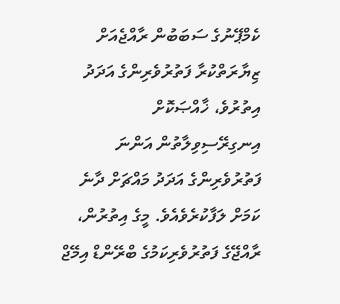ކެމްޕޭނުގެ ސަބަބުން ރާއްޖެއަށް ޒިޔާރަތްކުރާ ފަތުރުވެރިންގެ އަދަދު އިތުރުވެ، ޚާއްޞަކޮށް އިނގިރޭސިވިލާތުން އަންނަ ފަތުރުވެރިންގެ އަދަދު މައްޗަށް ދާނެ ކަމަށް ލަފާކުރެވެއެވެ. މީގެ އިތުރުން، ރާއްޖޭގެ ފަތުރުވެރިކަމުގެ ބްރޭންޑް އިމޭޖް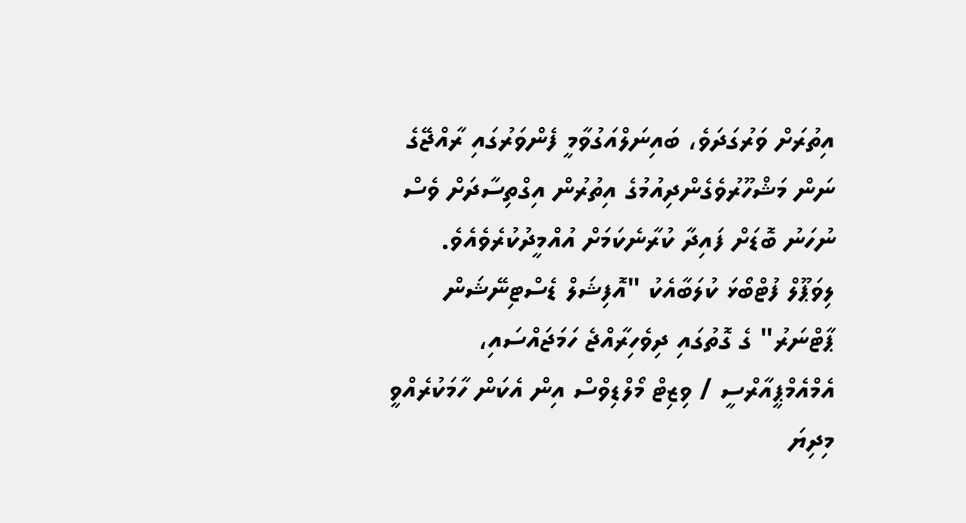އިތުރަށް ވަރުގަދަވެ، ބައިނަލްއަގުވާމީ ފެންވަރުގައި ރާއްޖޭގެ ނަން މަޝްހޫރުވެގެންދިއުމުގެ އިތުރުން އިގްތިސާދަށް ވެސް ނުހަނު ބޮޑަށް ފައިދާ ކުރާނެކަމަށް އުއްމީދުކުރެވެއެވެ.
ލިވަޕޫލް ފުޓްބޯޅަ ކުލަބާއެކު "އޮފިޝަލް ޑެސްޓިނޭޝަން ޕާޓްނަރު" ގެ ގޮތުގައި ދިވެހިރާއްޖެ ހަމަޖައްސައި، އެމްއެމްޕީއާރްސީ / ވިޒިޓް މޯލްޑިވްސް އިން އެކަން ހާމަކުރެއްވީ މިދިޔަ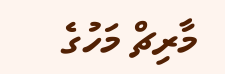މާރިޗް މަހުގެ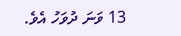13 ވަނަ ދުވަހު އެވެ.